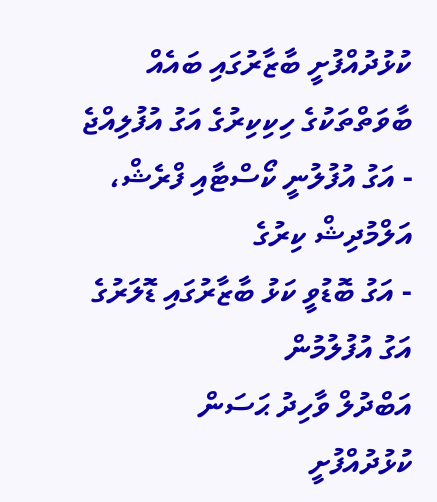ކުޅުދުއްފުށީ ބާޒާރުގައި ބައެއް ބާވަތްތަކުގެ ހިކިކިރުގެ އަގު އުފުލިއްޖެ
- އަގު އުފުލުނީ ކޯސްޓާއި ފްރެޝް، އަލްމުދިޝް ކިރުގެ
- އަގު ބޮޑުވީ ކަޅު ބާޒާރުގައި ޑޮލަރުގެ އަގު އުފުލުމުން
އަބްދުލް ވާހިދު ޙަސަން
ކުޅުދުއްފުށީ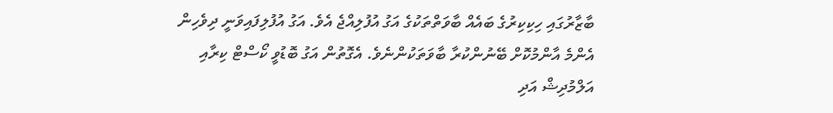ބާޒާރުގައި ހިކިކިރުގެ ބައެއް ބާވަތްތަކުގެ އަގު އުފުލިއްޖެ އެވެ. އަގު އުފުލިފައިވަނީ ދިވެހިން އެންމެ އާންމުކޮށް ބޭނުންކުރާ ބާވަތަކުންނެވެ. އެގޮތުން އަގު ބޮޑުވީ ކޯސްޓް ކިރާއި އަލްމުދިޝް އަދި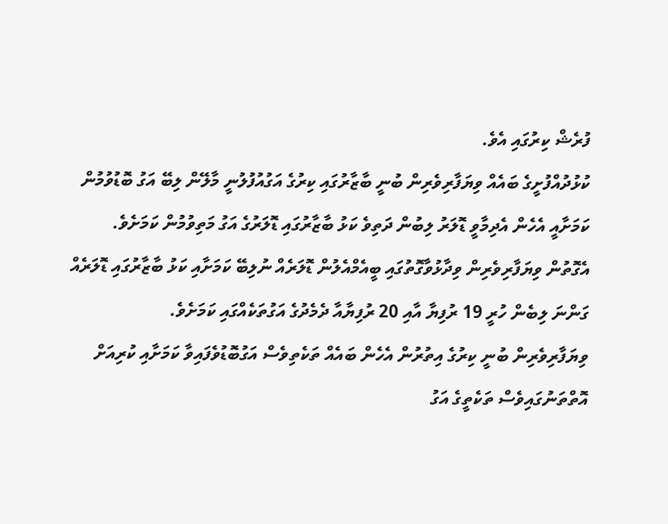ފުރެޝް ކިރުގައި އެވެ.
ކުޅުދުއްފުށީގެ ބައެއް ވިޔަފާރިވެރިން ބުނީ ބާޒާރުގައި ކިރުގެ އަގުއުފުލުނީ މާލޭން ލިބޭ އަގު ބޮޑުވުމުން ކަމަށާއީ އެހެން އެދިމާވީ ޑޮލަރު ލިބުން ދަތިވެ ކަޅު ބާޒާރުގައި ޑޮލަރުގެ އަގު މަތިވުމުން ކަމަށެވެ.
އެގޮތުން ވިޔަފާރިވެރިން ވިދާޅުވާގޮތުގައި ބީއެމްއެލުން ޑޮލަރެއް ނުލިބޭ ކަމަށާއި ކަޅު ބާޒާރުގައި ޑޮލަރެއް ގަންނަ ލިބެން ހުރީ 19 ރުފިޔާ އާއި 20 ރުފިޔާއާ ދެމެދުގެ އަގުތަކެއްގައި ކަމަށެވެ.
ވިޔަފާރިވެރިން ބުނީ ކިރުގެ އިތުރުން އެހެން ބައެއް ތަކެތިވެސް އަގުބޮޑުވެފައިވާ ކަމަށާއި ކުރިއަށް އޮތްތަނުގައިވެސް ތަކެތީގެ އަގު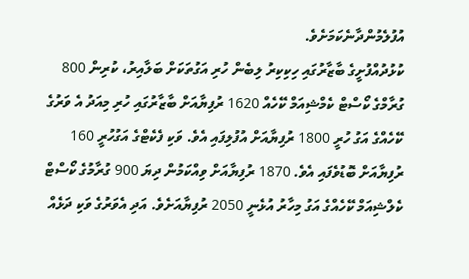އުފުލެމުންދާނެކަމަށެވެ.
ކުޅުދުއްފުށީގެ ބާޒާރުގައި ހިކިކިރު ލިބެން ހުރި އަގުތަކަށް ބަލާއިރު، ކުރިން 800 ގުރާމްގެ ކޯސްޓް ކެމްޝިއަމް ކޭހެއް 1620 ރުފިޔާއަށް ބާޒާރުގައި ހުރި މިއަދު އެ ވަރުގެ ކޭހެއްގެ އަގު ހުރީ 1800 ރުފިޔާއަށް އުފުލިފައި އެވެ. ވަކި ފެކެޓްގެ އަގުހުރީ 160 ރުފިޔާއަށް ބޮޑުވެފައި އެވެ. 1870 ރުފިޔާއަށް ވިއްކަމުން ދިޔަ 900 ގުރާމުގެ ކޯސްޓް ކެލްޝިއަމް ކޭހެއްގެ އަގު މިހާރު އުޅެނީ 2050 ރުފިޔާއަށެވެ. އަދި އެވަރުގެ ވަކި ދަޅެއް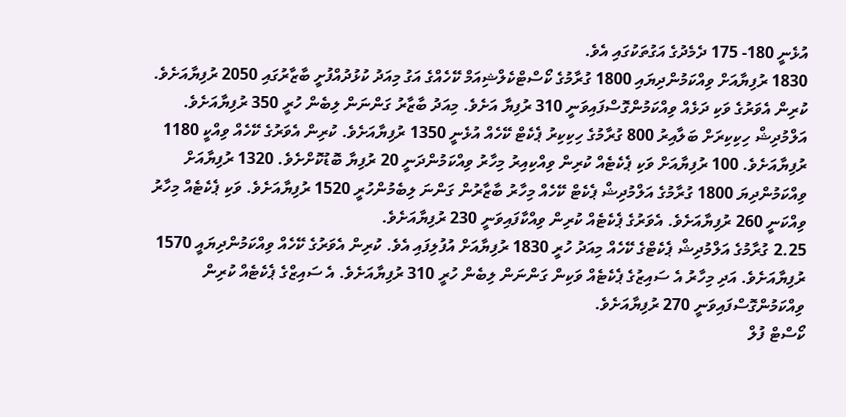އުޅެނީ 180- 175 ދެމެދުގެ އަގުތަކުގައި އެވެ.
1830 ރުފިޔާއަށް ވިއްކަމުންދިޔައި 1800 ގުރާމުގެ ކޯސްޓްކެލްޝިއަމް ކޭހެއްގެ އަގު މިއަދު ކުޅުދުއްފުށީ ބާޒާރުގައި 2050 ރުފިޔާއަށެވެ. ކުރިން އެވަރުގެ ވަކި ދަޅެއް ވިއްކަމުންގޮސްފައިވަނީ 310 ރުފިޔާ އަށެވެ. މިއަދު ބާޒާރު ގަންނަން ލިބެން ހުރީ 350 ރުފިޔާއަށެވެ.
އަލްމުދިޝް ހިކިކިރަށް ބަލާއިރު 800 ގުރާމުގެ ހިކިކިރު ޕެކެޓް ކޭހެއް އުޅެނީ 1350 ރުފިޔާއަށެވެ. ކުރިން އެވަރުގެ ކޭހެއް ވިއްކީ 1180 ރުފިޔާއަށެވެ. 100 ރުފިޔާއަށް ވަކި ޕެކެޓެއް ކުރިން ވިއްކިއިރު މިހާރު ވިއްކަމުންދަނީ 20 ރުފިޔާ ބޮޑުކޮށްށެވެ. 1320 ރުފިޔާއަށް ވިއްކަމުންދިޔަ 1800 ގުރާމުގެ އަލްމުދިޝް ޕެކެޓް ކޭހެއް މިހާރު ބާޒާރުން ގަންނަ ލިބެމުންހުރީ 1520 ރުފިޔާއަށެވެ. ވަކި ޕެކެޓެއް މިހާރު ވިއްކަނީ 260 ރުފިޔާއަށެވެ. އެވަރުގެ ޕެކެޓެއް ކުރިން ވިއްކާފައިވަނީ 230 ރުފިޔާއަށެވެ.
2.25 ގުރާމުގެ އަލްމުދިޝް ޕެކެޓްގެ ކޭހެއް މިއަދު ހުރީ 1830 ރުފިޔާއަށް އުފުލިފައި އެވެ. ކުރިން އެވަރުގެ ކޭހެއް ވިއްކަމުންދިޔައީ 1570 ރުފިޔާއަށެވެ. އަދި މިހާރު އެ ސައިޒުގެ ޕެކެޓެއް ވަކިން ގަންނަން ލިބެން ހުރީ 310 ރުފިޔާއަށެވެ. އެ ސައިޒްގެ ޕެކެޓެއް ކުރިން ވިއްކަމުންގޮސްފައިވަނީ 270 ރުފިޔާއަށެވެ.
ކޯސްޓް ފުލް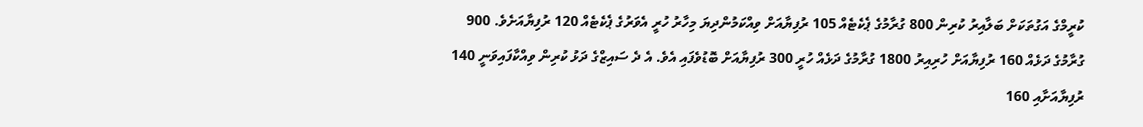ކުރީމްގެ އަގުތަކަށް ބަލާއިރު ކުރިން 800 ގުރާމުގެ ޕެކެޓެއް 105 ރުފިޔާއަށް ވިއްކަމުންދިޔަ މިހާރު ހުރީ އެވަރުގެ ޕެކެޓެއް 120 ރުފިޔާއަށެވެ. 900 ގުރާމުގެ ދަޅެއް 160 ރުފިޔާއަށް ހުރިއިރު 1800 ގުރާމުގެ ދަޅެއް ހުރީ 300 ރުފިޔާއަށް ބޮޑުވެފައި އެވެ. އެ ދެ ސައިޒްގެ ދަޅު ކުރިން ވިއްކާފައިވަނީ 140 ރުފިޔާއަށާއި 160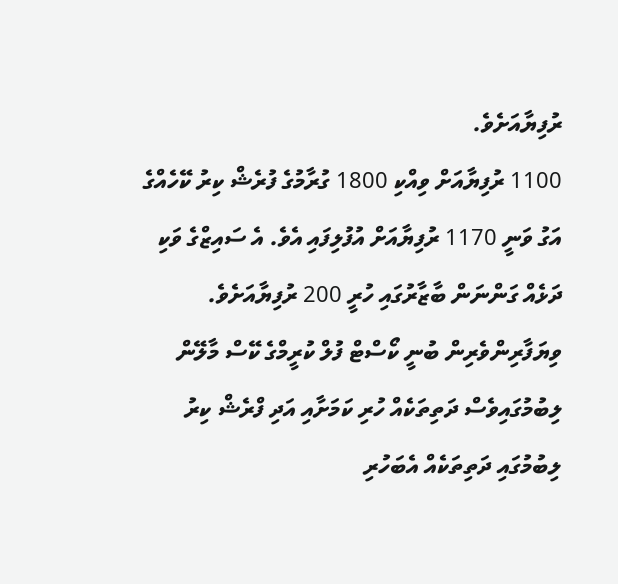ރުފިޔާއަށެވެ.
1100 ރުފިޔާއަށް ވިއްކި 1800 ގުރާމުގެ ފުރެޝް ކިރު ކޭހެއްގެ އަގު ވަނީ 1170 ރުފިޔާއަށް އުފުލިފައި އެވެ. އެ ސައިޒްގެ ވަކި ދަޅެއް ގަންނަން ބާޒާރުގައި ހުރީ 200 ރުފިޔާއަށެވެ.
ވިޔަފާރިންވެރިން ބުނީ ކޯސްޓް ފުލް ކުރީމްގެ ކޭސް މާލޭން ލިބުމުގައިވެސް ދަތިތަކެއް ހުރި ކަމަށާއި އަދި ފްރެޝް ކިރު ލިބުމުގައި ދަތިތަކެއް އެބަހުރި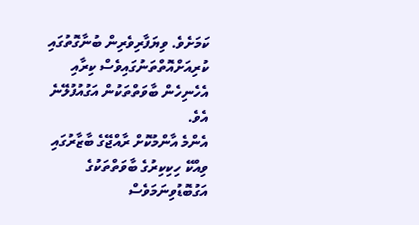ކަމަށެވެ. ވިޔަފާރިވެރިން ބުނާގޮތުގައި ކުރިއަށްއޮތްތަނުގައިވެސް ކިރާއި އެހެނިހެން ބާވަތްތަކުން އަގުއުފުލޭނެ އެވެ.
އެންމެ އާންމުކޮށް ރާއްޖޭގެ ބާޒާރުގައި ވިއްކޭ ހިކިކިރުގެ ބާވަތްތަކުގެ އަގުބޮޑުވިނަމަވެސް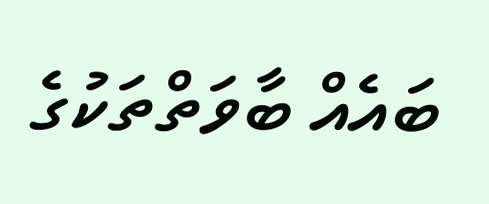ބައެއް ބާވަތްތަކުގެ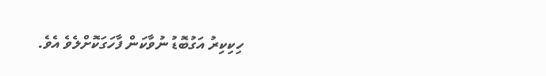ހިކިކިރު އަގުބޮޑު ނުވާކަން ފާހަގަކޮށްލެވެ އެވެ.